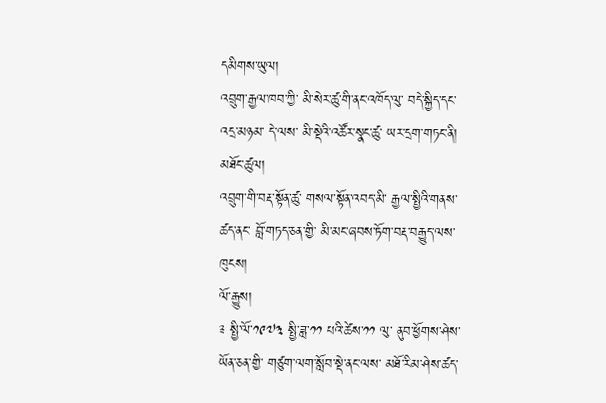དམིགས་ཡུལ།
འབྲུག་རྒྱལ་ཁབ་ཀྱི་ མི་སེར་ཚུ་གི་ནང་འཁོད་ལུ་ བདེ་སྐྱིད་དང་ འདྲ་མཉམ་ དེ་ལས་ མི་སྡེའི་འཚོར་སྣང་ཚུ་ ཡར་དྲག་གཏང་ནི།
མཐོང་ཚུལ།
འབྲུག་གི་བརྡ་སྟོན་ཚུ་ གསལ་སྟོན་འབད་མི་ རྒྱལ་སྤྱིའི་གནས་ཚད་ནང་ བློ་གཏད་ཅན་གྱི་ མི་མང་ཞབས་ཏོག་བརྡ་བརྒྱུད་ལས་ཁུངས།
ལོ་རྒྱུས།
༉ སྤྱི་ལོ་༡༩༧༣ སྤྱི་ཟླ་༡༡ པའི་ཚེས་༡༡ ལུ་ ནུབ་ཕྱོགས་ཤེས་ཡོན་ཅན་གྱི་ གཙུག་ལག་སློབ་སྡེ་ནང་ལས་ མཐོ་རིམ་ཤེས་ཚད་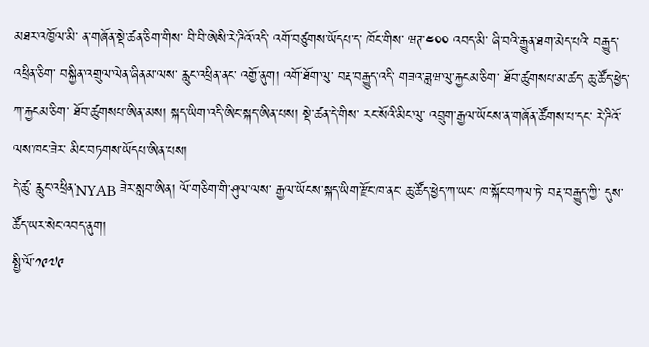མཐར་འཁྱོལ་མི་ ན་གཞོན་སྡེ་ཚན་ཅིག་གིས་ བི་བི་ཨེསི་རེ་ཌིའོ་འདི་ འགོ་བཙུགས་ཡོདཔ་ད་ ཁོང་གིས་ ཝཊ་༤༠༠ འབད་མི་ ཞི་བའི་རྒྱུན་ཐག་མེད་པའི་ བརྒྱུད་འཕྲིན་ཅིག་ བསྐྱིན་འགྲུལ་ལེན་ཞིནམ་ལས་ རླུང་འཕྲིན་ནང་ འགྱོ་ནུག། འགོ་ཐོག་ལུ་ བརྡ་བརྒྱུད་འདི་ གཟའ་ཟླཝ་ལུ་རྐྱངམ་ཅིག་ ཐོབ་ཚུགསཔ་མ་ཚད་ ཆུ་ཚོད་ཕྱེད་ཀ་རྐྱངམ་ཅིག་ ཐོབ་ཚུགསཔ་ཨིན་མས། སྐད་ཡིག་འདི་ཨིང་སྐད་ཨིན་པས། སྡེ་ཚན་དེ་གིས་ རང་སོའི་མིང་ལུ་ འབྲུག་རྒྱལ་ཡོངས་ན་གཞོན་ཚོགས་པ་དང་ རེ་ཌིའོ་ལས་ཁང་ཟེར་ མིང་བཏགས་ཡོདཔ་ཨིན་པས།
དེ་ཚུ་ རླུང་འཕྲིན་NYAB ཟེར་སླབ་ཨིན། ལོ་གཅིག་གི་ཤུལ་ལས་ རྒྱལ་ཡོངས་སྐད་ཡིག་རྫོང་ཁ་ནང་ ཆུ་ཚོད་ཕྱེད་ཀ་ཡང་ ཁ་སྐོང་བཀལ་ཏེ་ བརྡ་བརྒྱུད་ཀྱི་ དུས་ཚོད་ཡར་སེང་འབད་ནུག།
སྤྱི་ལོ་༡༩༧༩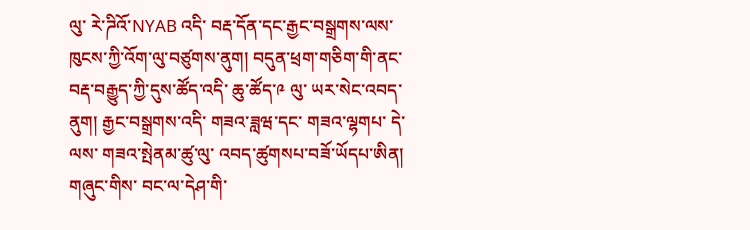ལུ་ རེ་ཌིའོ་NYAB འདི་ བརྡ་དོན་དང་རྒྱང་བསྒྲགས་ལས་ཁུངས་ཀྱི་འོག་ལུ་བཙུགས་ནུག། བདུན་ཕྲག་གཅིག་གི་ནང་ བརྡ་བརྒྱུད་ཀྱི་དུས་ཚོད་འདི་ ཆུ་ཚོད་༩ ལུ་ ཡར་སེང་འབད་ནུག། རྒྱང་བསྒྲགས་འདི་ གཟའ་ཟླཝ་དང་ གཟའ་ལྷགཔ་ དེ་ལས་ གཟའ་སྤེནམ་ཚུ་ལུ་ འབད་ཚུགསཔ་བཟོ་ཡོདཔ་ཨིན། གཞུང་གིས་ བང་ལ་དེཤ་གི་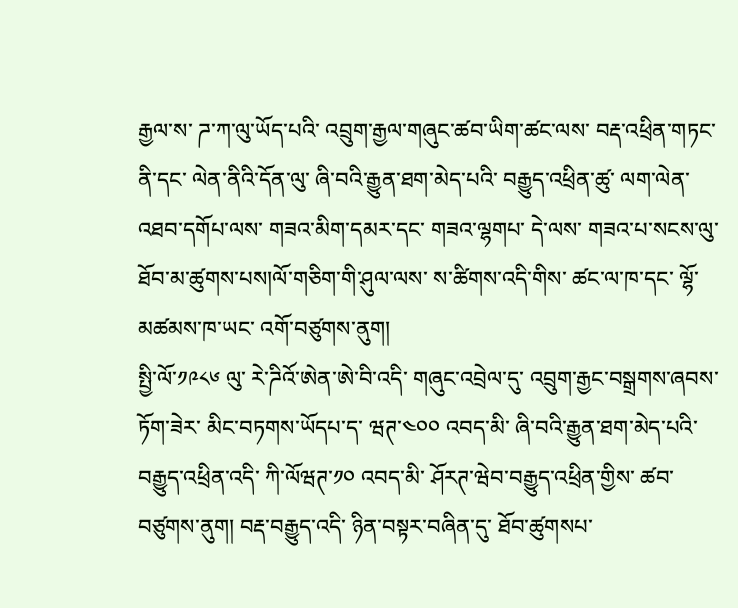རྒྱལ་ས་ ཌ་ཀ་ལུ་ཡོད་པའི་ འབྲུག་རྒྱལ་གཞུང་ཚབ་ཡིག་ཚང་ལས་ བརྡ་འཕྲིན་གཏང་ནི་དང་ ལེན་ནིའི་དོན་ལུ་ ཞི་བའི་རྒྱུན་ཐག་མེད་པའི་ བརྒྱུད་འཕྲིན་ཚུ་ ལག་ལེན་འཐབ་དགོཔ་ལས་ གཟའ་མིག་དམར་དང་ གཟའ་ལྷགཔ་ དེ་ལས་ གཟའ་པ་སངས་ལུ་ ཐོབ་མ་ཚུགས་པས།ལོ་གཅིག་གི་ཤུལ་ལས་ ས་ཚིགས་འདི་གིས་ ཚང་ལ་ཁ་དང་ ལྷོ་མཚམས་ཁ་ཡང་ འགོ་བཙུགས་ནུག།
སྤྱི་ལོ་༡༩༨༦ ལུ་ རེ་ཌིའོ་ཨེན་ཨེ་བི་འདི་ གཞུང་འབྲེལ་དུ་ འབྲུག་རྒྱང་བསྒྲགས་ཞབས་ཏོག་ཟེར་ མིང་བཏགས་ཡོདཔ་ད་ ཝཊ་༤༠༠ འབད་མི་ ཞི་བའི་རྒྱུན་ཐག་མེད་པའི་ བརྒྱུད་འཕྲིན་འདི་ ཀི་ལོཝཊ་༡༠ འབད་མི་ ཤོརཊ་ཝེབ་བརྒྱུད་འཕྲིན་གྱིས་ ཚབ་བཙུགས་ནུག། བརྡ་བརྒྱུད་འདི་ ཉིན་བསྟར་བཞིན་དུ་ ཐོབ་ཚུགསཔ་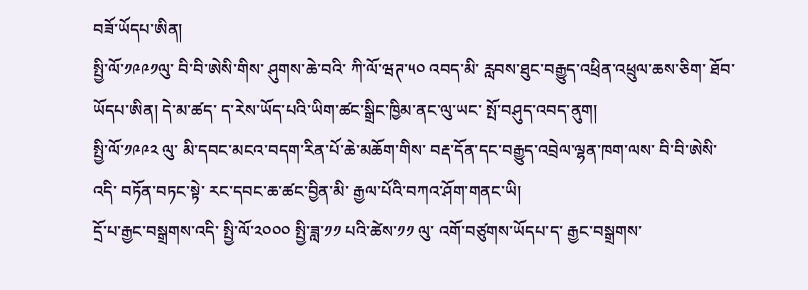བཟོ་ཡོདཔ་ཨིན།
སྤྱི་ལོ་༡༩༩༡ལུ་ བི་བི་ཨེསི་གིས་ ཤུགས་ཆེ་བའི་ ཀི་ལོ་ཝཊ་༥༠ འབད་མི་ རླབས་ཐུང་བརྒྱུད་འཕྲིན་འཕྲུལ་ཆས་ཅིག་ ཐོབ་ཡོདཔ་ཨིན། དེ་མ་ཚད་ ད་རེས་ཡོད་པའི་ཡིག་ཚང་སྒྲིང་ཁྱིམ་ནང་ལུ་ཡང་ སྤོ་བཤུད་འབད་ནུག།
སྤྱི་ལོ་༡༩༩༢ ལུ་ མི་དབང་མངའ་བདག་རིན་པོ་ཆེ་མཆོག་གིས་ བརྡ་དོན་དང་བརྒྱུད་འབྲེལ་ལྷན་ཁག་ལས་ བི་བི་ཨེསི་འདི་ བཏོན་བཏང་སྟེ་ རང་དབང་ཆ་ཚང་བྱིན་མི་ རྒྱལ་པོའི་བཀའ་ཤོག་གནང་ཡི།
དྲོ་པ་རྒྱང་བསྒྲགས་འདི་ སྤྱི་ལོ་༢༠༠༠ སྤྱི་ཟླ་༡༡ པའི་ཚེས་༡༡ ལུ་ འགོ་བཙུགས་ཡོདཔ་ད་ རྒྱང་བསྒྲགས་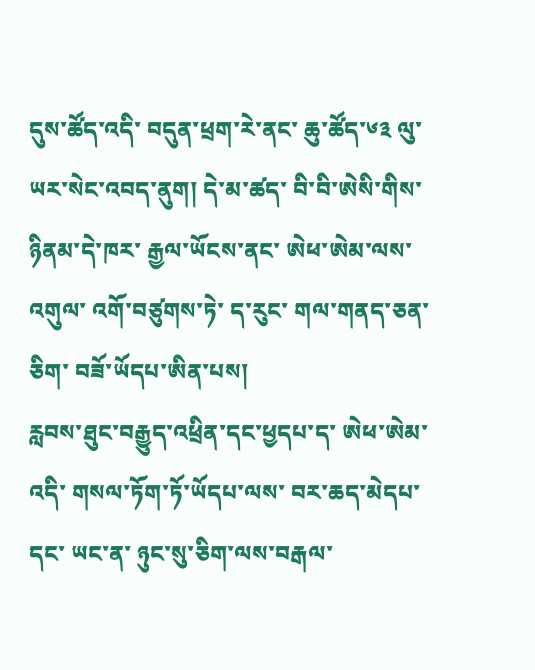དུས་ཚོད་འདི་ བདུན་ཕྲག་རེ་ནང་ ཆུ་ཚོད་༦༣ ལུ་ ཡར་སེང་འབད་ནུག། དེ་མ་ཚད་ བི་བི་ཨེསི་གིས་ ཉིནམ་དེ་ཁར་ རྒྱལ་ཡོངས་ནང་ ཨེཕ་ཨེམ་ལས་འགུལ་ འགོ་བཙུགས་ཏེ་ ད་རུང་ གལ་གནད་ཅན་ཅིག་ བཟོ་ཡོདཔ་ཨིན་པས།
རླབས་ཐུང་བརྒྱུད་འཕྲིན་དང་ཕྱདཔ་ད་ ཨེཕ་ཨེམ་འདི་ གསལ་ཏོག་ཏོ་ཡོདཔ་ལས་ བར་ཆད་མེདཔ་དང་ ཡང་ན་ ཉུང་སུ་ཅིག་ལས་བརྒལ་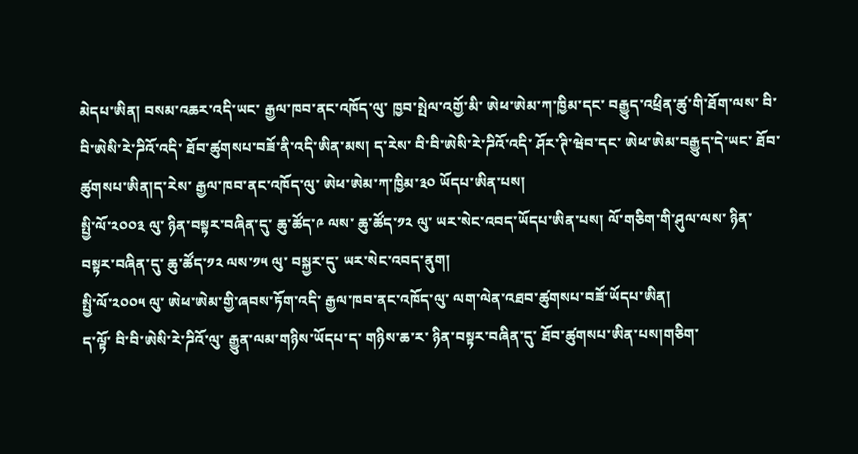མེདཔ་ཨིན། བསམ་འཆར་འདི་ཡང་ རྒྱལ་ཁབ་ནང་འཁོད་ལུ་ ཁྱབ་སྤེལ་འགྱོ་མི་ ཨེཕ་ཨེམ་ཀ་ཁྱིམ་དང་ བརྒྱུད་འཕྲིན་ཚུ་གི་ཐོག་ལས་ བི་བི་ཨེསི་རེ་ཌིའོ་འདི་ ཐོབ་ཚུགསཔ་བཟོ་ནི་འདི་ཨིན་མས། ད་རེས་ བི་བི་ཨེསི་རེ་ཌིའོ་འདི་ ཤོར་ཊི་ཝེབ་དང་ ཨེཕ་ཨེམ་བརྒྱུད་དེ་ཡང་ ཐོབ་ཚུགསཔ་ཨིན།ད་རེས་ རྒྱལ་ཁབ་ནང་འཁོད་ལུ་ ཨེཕ་ཨེམ་ཀ་ཁྱིམ་༣༠ ཡོདཔ་ཨིན་པས།
སྤྱི་ལོ་༢༠༠༣ ལུ་ ཉིན་བསྟར་བཞིན་དུ་ ཆུ་ཚོད་༩ ལས་ ཆུ་ཚོད་༡༢ ལུ་ ཡར་སེང་འབད་ཡོདཔ་ཨིན་པས། ལོ་གཅིག་གི་ཤུལ་ལས་ ཉིན་བསྟར་བཞིན་དུ་ ཆུ་ཚོད་༡༢ ལས་༡༥ ལུ་ བསྐྱར་དུ་ ཡར་སེང་འབད་ནུག།
སྤྱི་ལོ་༢༠༠༥ ལུ་ ཨེཕ་ཨེམ་གྱི་ཞབས་ཏོག་འདི་ རྒྱལ་ཁབ་ནང་འཁོད་ལུ་ ལག་ལེན་འཐབ་ཚུགསཔ་བཟོ་ཡོདཔ་ཨིན།
ད་ལྟོ་ བི་བི་ཨེསི་རེ་ཌིའོ་ལུ་ རྒྱུན་ལམ་གཉིས་ཡོདཔ་ད་ གཉིས་ཆ་ར་ ཉིན་བསྟར་བཞིན་དུ་ ཐོབ་ཚུགསཔ་ཨིན་པས།གཅིག་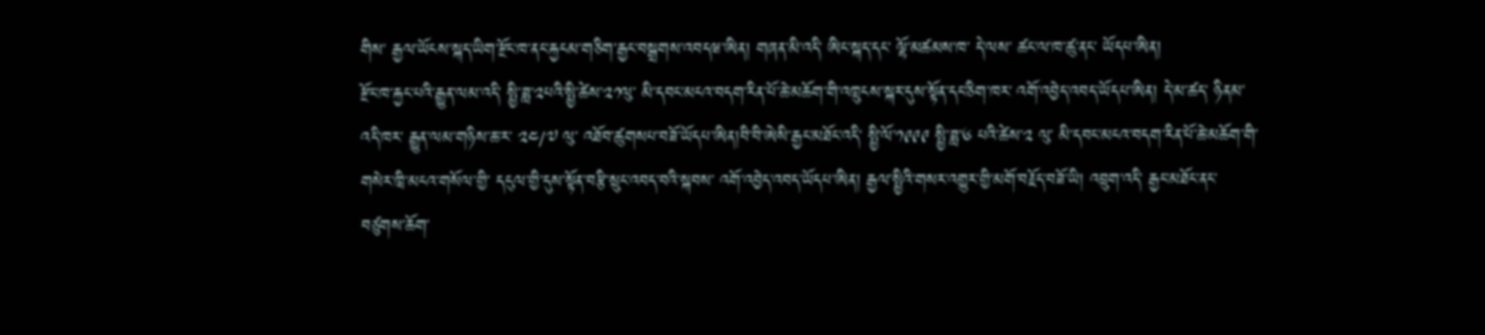གིས་ རྒྱལ་ཡོངས་སྐད་ཡིག་རྫོང་ཁ་ནང་རྐྱངམ་གཅིག་རྒྱང་བསྒྲགས་འབདཝ་ཨིན། གཞན་མི་འདི་ ཨིང་སྐད་དང་ ལྷོ་མཚམས་ཁ་ དེ་ལས་ ཚང་ལ་ཁ་ཚུ་ནང་ ཡོདཔ་ཨིན།
རྫོང་ཁ་རྐྱང་པའི་རྒྱུན་ལམ་འདི་ སྤྱི་ཟླ་༢པའི་སྤྱི་ཚེས་༢༡ལུ་ མི་དབང་མངའ་བདག་རིན་པོ་ཆེ་མཆོག་གི་འཁྲུངས་སྐར་དུས་སྟོན་དང་ཅིག་ཁར་ འགོ་འབྱེད་འབད་ཡོདཔ་ཨིན། དེ་མ་ཚད་ ཉིནམ་འདི་ཁར་ རྒྱུན་ལམ་གཉིས་ཆ་ར་ ༢༤/༧ ལུ་ འཐོབ་ཚུགསཔ་བཟོ་ཡོདཔ་ཨིན།བི་བི་ཨེསི་རྒྱང་མཐོང་འདི་ སྤྱི་ལོ་༡༩༩༩ སྤྱི་ཟླ་༦ པའི་ཚེས་༢ ལུ་ མི་དབང་མངའ་བདག་རིན་པོ་ཆེ་མཆོག་གི་ གསེར་ཁྲི་མངའ་གསོལ་གྱི་ དངུལ་གྱི་དུས་སྟོན་བརྩི་སྲུང་འབད་བའི་སྐབས་ འགོ་འབྱེད་འབད་ཡོདཔ་ཨིན། རྒྱལ་སྤྱིའི་གསར་འགྱུར་གྱི་མགོ་བརྗོད་བཟོ་ཡི། འབྲུག་འདི་ རྒྱང་མཐོང་ནང་ བཙུགས་ཆོག་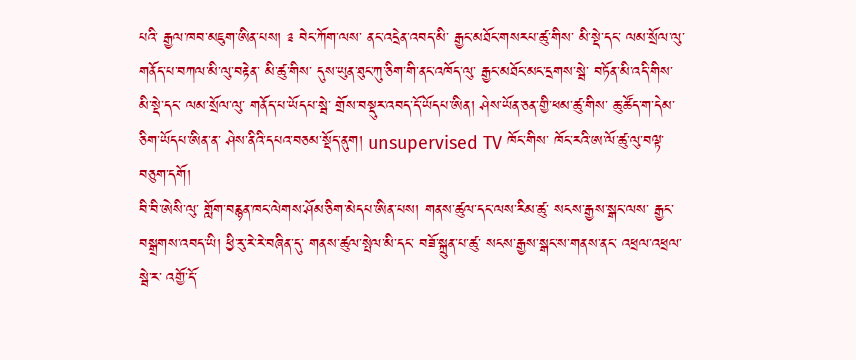པའི་ རྒྱལ་ཁབ་མཇུག་ཨིན་པས། ༉ བེང་ཀོག་ལས་ ནང་འདྲེན་འབད་མི་ རྒྱང་མཐོང་གསརཔ་ཚུ་གིས་ མི་སྡེ་དང་ ལམ་སྲོལ་ལུ་ གནོད་པ་བཀལ་མི་ལུ་བརྟེན་ མི་ཚུ་གིས་ དུས་ཡུན་ཐུང་ཀུ་ཅིག་གི་ནང་འཁོད་ལུ་ རྒྱང་མཐོང་མང་དྲགས་སྦེ་ བཏོན་མི་འདི་གིས་ མི་སྡེ་དང་ ལམ་སྲོལ་ལུ་ གནོད་པ་ཡོདཔ་སྦེ་ གྲོས་བསྡུར་འབད་དོ་ཡོདཔ་ཨིན། ཤེས་ཡོན་ཅན་གྱི་ཕམ་ཚུ་གིས་ ཆུ་ཚོད་ག་དེམ་ཅིག་ཡོདཔ་ཨིན་ན་ ཤེས་ནིའི་དཔའ་བཅམ་སྡོད་ནུག། unsupervised TV ཁོང་གིས་ ཁོང་རའི་ཨ་ལོ་ཚུ་ལུ་བལྟ་བཅུག་དགོ།
བི་བི་ཨེསི་ལུ་ གློག་བརྙན་ཁང་ལེགས་ཤོམ་ཅིག་མེདཔ་ཨིན་པས། གནས་ཚུལ་དང་ལས་རིམ་ཚུ་ སངས་རྒྱས་སྒང་ལས་ རྒྱང་བསྒྲགས་འབད་ཡི། ཕྱི་རུ་རེ་རེ་བཞིན་དུ་ གནས་ཚུལ་སྤེལ་མི་དང་ བཟོ་སྐྲུན་པ་ཚུ་ སངས་རྒྱས་སྒང་ས་གནས་ནང་ འཕྲལ་འཕྲལ་སྦེ་ར་ འགྱོ་དོ་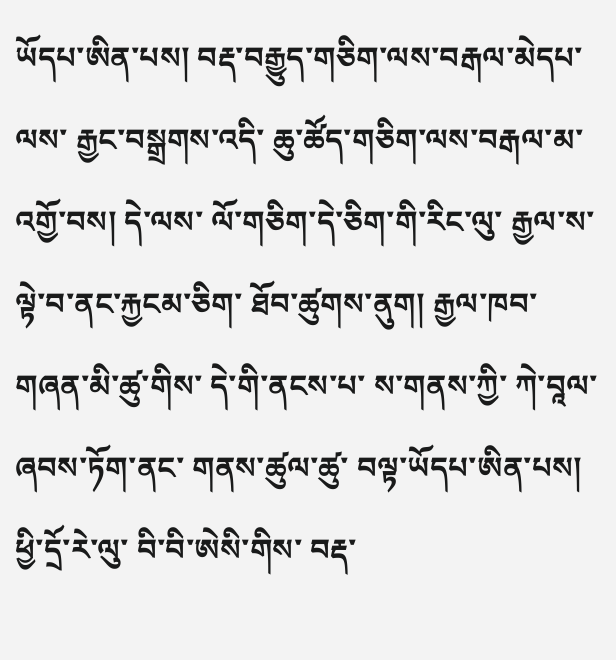ཡོདཔ་ཨིན་པས། བརྡ་བརྒྱུད་གཅིག་ལས་བརྒལ་མེདཔ་ལས་ རྒྱང་བསྒྲགས་འདི་ ཆུ་ཚོད་གཅིག་ལས་བརྒལ་མ་འགྱོ་བས། དེ་ལས་ ལོ་གཅིག་དེ་ཅིག་གི་རིང་ལུ་ རྒྱལ་ས་ལྟེ་བ་ནང་རྐྱངམ་ཅིག་ ཐོབ་ཚུགས་ནུག། རྒྱལ་ཁབ་གཞན་མི་ཚུ་གིས་ དེ་གི་ནངས་པ་ ས་གནས་ཀྱི་ ཀེ་བཱལ་ཞབས་ཏོག་ནང་ གནས་ཚུལ་ཚུ་ བལྟ་ཡོདཔ་ཨིན་པས། ཕྱི་དྲོ་རེ་ལུ་ བི་བི་ཨེསི་གིས་ བརྡ་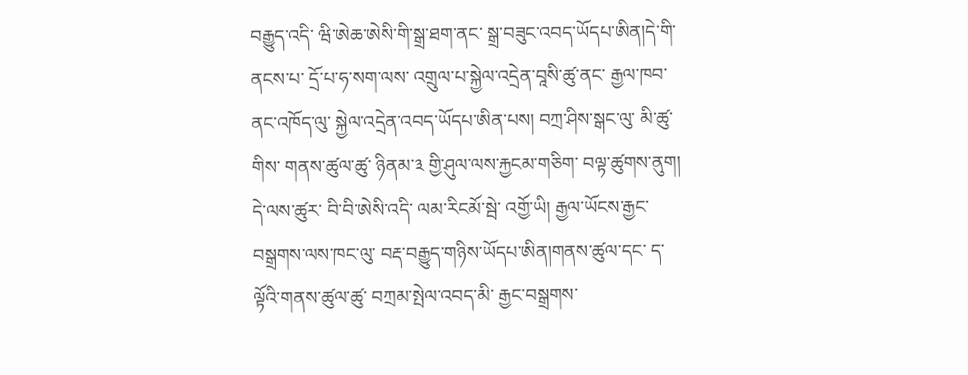བརྒྱུད་འདི་ ཝི་ཨེཆ་ཨེསི་གི་སྒྲ་ཐག་ནང་ སྒྲ་བཟུང་འབད་ཡོདཔ་ཨིན།དེ་གི་ནངས་པ་ དྲོ་པ་ཧ་སག་ལས་ འགྲུལ་པ་སྐྱེལ་འདྲེན་བཱསི་ཚུ་ནང་ རྒྱལ་ཁབ་ནང་འཁོད་ལུ་ སྐྱེལ་འདྲེན་འབད་ཡོདཔ་ཨིན་པས། བཀྲ་ཤིས་སྒང་ལུ་ མི་ཚུ་གིས་ གནས་ཚུལ་ཚུ་ ཉིནམ་༣ གྱི་ཤུལ་ལས་རྐྱངམ་གཅིག་ བལྟ་ཚུགས་ནུག།
དེ་ལས་ཚུར་ བི་བི་ཨེསི་འདི་ ལམ་རིངམོ་སྦེ་ འགྱོ་ཡི། རྒྱལ་ཡོངས་རྒྱང་བསྒྲགས་ལས་ཁང་ལུ་ བརྡ་བརྒྱུད་གཉིས་ཡོདཔ་ཨིན།གནས་ཚུལ་དང་ ད་ལྟོའི་གནས་ཚུལ་ཚུ་ བཀྲམ་སྤེལ་འབད་མི་ རྒྱང་བསྒྲགས་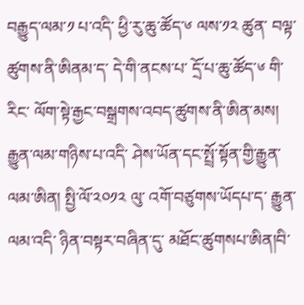བརྒྱུད་ལམ་༡ པ་འདི་ ཕྱི་རུ་ཆུ་ཚོད་༦ ལས་༡༢ ཚུན་ བལྟ་ཚུགས་ནི་ཨིནམ་ད་ དེ་གི་ནངས་པ་ དྲོ་པ་ཆུ་ཚོད་༦ གི་རིང་ ལོག་སྟེ་རྒྱང་བསྒྲགས་འབད་ཚུགས་ནི་ཨིན་མས། རྒྱུན་ལམ་གཉིས་པ་འདི་ ཤེས་ཡོན་དང་སྤྲོ་སྟོན་གྱི་རྒྱུན་ལམ་ཨིན། སྤྱི་ལོ་༢༠༡༢ ལུ་ འགོ་བཙུགས་ཡོདཔ་ད་ རྒྱུན་ལམ་འདི་ ཉིན་བསྟར་བཞིན་དུ་ མཐོང་ཚུགསཔ་ཨིན།བི་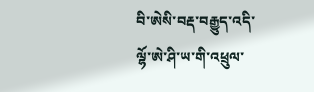བི་ཨེསི་བརྡ་བརྒྱུད་འདི་ ལྷོ་ཨེ་ཤི་ཡ་གི་འཕྲུལ་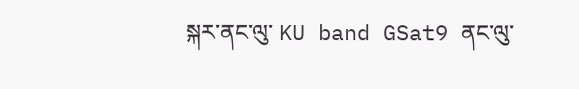སྐར་ནང་ལུ་ KU band GSat9 ནང་ལུ་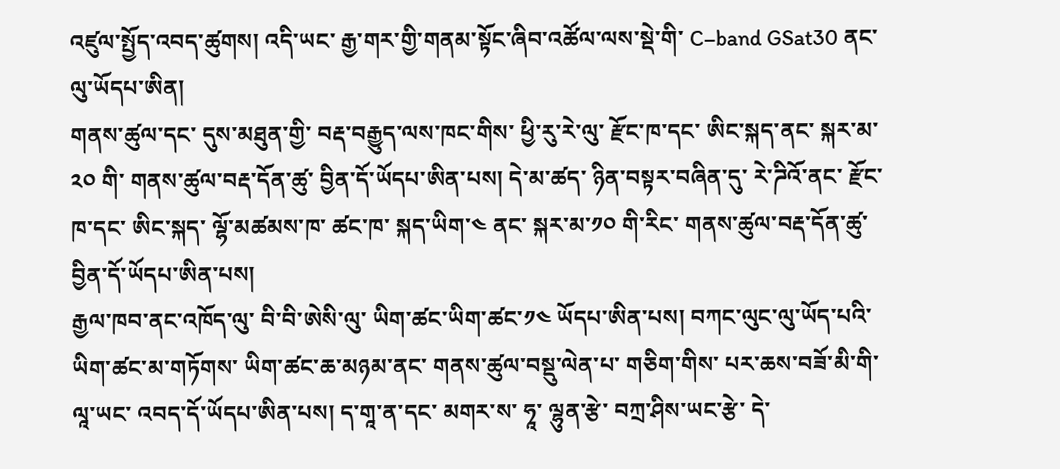འཛུལ་སྤྱོད་འབད་ཚུགས། འདི་ཡང་ རྒྱ་གར་གྱི་གནམ་སྟོང་ཞིབ་འཚོལ་ལས་སྡེ་གི་ C–band GSat30 ནང་ལུ་ཡོདཔ་ཨིན།
གནས་ཚུལ་དང་ དུས་མཐུན་གྱི་ བརྡ་བརྒྱུད་ལས་ཁང་གིས་ ཕྱི་རུ་རེ་ལུ་ རྫོང་ཁ་དང་ ཨིང་སྐད་ནང་ སྐར་མ་༢༠ གི་ གནས་ཚུལ་བརྡ་དོན་ཚུ་ བྱིན་དོ་ཡོདཔ་ཨིན་པས། དེ་མ་ཚད་ ཉིན་བསྟར་བཞིན་དུ་ རེ་ཌིའོ་ནང་ རྫོང་ཁ་དང་ ཨིང་སྐད་ ལྷོ་མཚམས་ཁ་ ཚང་ཁ་ སྐད་ཡིག་༤ ནང་ སྐར་མ་༡༠ གི་རིང་ གནས་ཚུལ་བརྡ་དོན་ཚུ་ བྱིན་དོ་ཡོདཔ་ཨིན་པས།
རྒྱལ་ཁབ་ནང་འཁོད་ལུ་ བི་བི་ཨེསི་ལུ་ ཡིག་ཚང་ཡིག་ཚང་༡༤ ཡོདཔ་ཨིན་པས། བཀང་ལུང་ལུ་ཡོད་པའི་ ཡིག་ཚང་མ་གཏོགས་ ཡིག་ཚང་ཆ་མཉམ་ནང་ གནས་ཚུལ་བསྡུ་ལེན་པ་ གཅིག་གིས་ པར་ཆས་བཟོ་མི་གི་ ལཱ་ཡང་ འབད་དོ་ཡོདཔ་ཨིན་པས། ད་གཱ་ན་དང་ མགར་ས་ ཧཱ་ ལྷུན་རྩེ་ བཀྲ་ཤིས་ཡང་རྩེ་ དེ་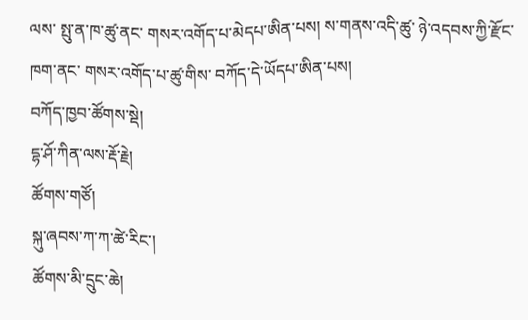ལས་ སྤུ་ན་ཁ་ཚུ་ནང་ གསར་འགོད་པ་མེདཔ་ཨིན་པས། ས་གནས་འདི་ཚུ་ ཉེ་འདབས་ཀྱི་རྫོང་ཁག་ནང་ གསར་འགོད་པ་ཚུ་གིས་ བཀོད་དེ་ཡོདཔ་ཨིན་པས།
བཀོད་ཁྱབ་ཚོགས་སྡེ།
དྷ་ཤོ་ཀིན་ལས་རྡོ་རྗེ།
ཚོགས་གཙོ།
སྐུ་ཞབས་ཀ་ཀ་ཚེ་རིང་།
ཚོགས་མི་དྲུང་ཆེ།